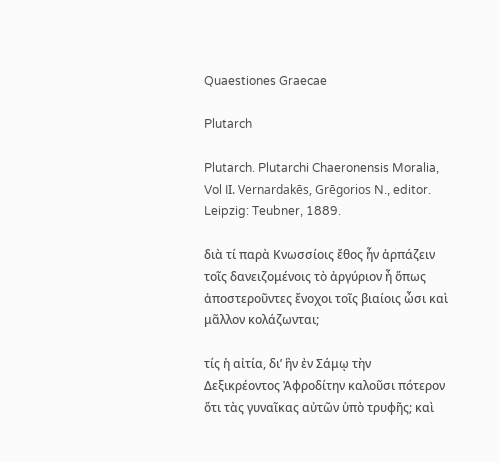Quaestiones Graecae

Plutarch

Plutarch. Plutarchi Chaeronensis Moralia, Vol IΙ. Vernardakēs, Grēgorios N., editor. Leipzig: Teubner, 1889.

διὰ τί παρὰ Κνωσσίοις ἔθος ἦν ἁρπάζειν τοῖς δανειζομένοις τὸ ἀργύριον ἦ ὅπως ἀποστεροῦντες ἔνοχοι τοῖς βιαίοις ὦσι καὶ μᾶλλον κολάζωνται;

τίς ἡ αἰτία, διʼ ἣν ἐν Σάμῳ τὴν Δεξικρέοντος Ἀφροδίτην καλοῦσι πότερον ὅτι τὰς γυναῖκας αὐτῶν ὑπὸ τρυφῆς; καὶ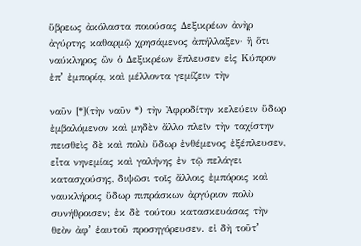ὕβρεως ἀκόλαστα ποιούσας Δεξικρέων ἀνὴρ ἀγύρτης καθαρμῷ χρησάμενος ἀπήλλαξεν· ἢ ὅτι ναύκληρος ὢν ὁ Δεξικρέων ἔπλευσεν εἰς Κύπρον ἐπʼ ἐμπορίᾳ, καὶ μέλλοντα γεμίζειν τὴν

ναῦν [*](τὴν ναῦν *) τὴν Ἀφροδίτην κελεύειν ὕδωρ ἐμβαλόμενον καὶ μηδὲν ἄλλο πλεῖν τὴν ταχίστην πεισθεὶς δὲ καὶ πολὺ ὕδωρ ἐνθέμενος ἐξέπλευσεν, εἶτα νηνεμίας καὶ γαλήνης ἐν τῷ πελάγει κατασχούσης, διψῶσι τοῖς ἄλλοις ἐμπόροις καὶ ναυκλήροις ὕδωρ πιπράσκων ἀργύριον πολὺ συνήθροισεν; ἐκ δὲ τούτου κατασκευάσας τὴν θεὸν ἀφʼ ἑαυτοῦ προσηγόρευσεν. εἰ δὴ τοῦτʼ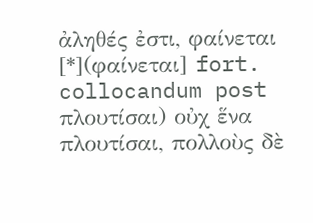ἀληθές ἐστι, φαίνεται [*](φαίνεται] fort. collocandum post πλουτίσαι) οὐχ ἕνα πλουτίσαι, πολλοὺς δὲ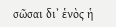σῶσαι διʼ ἑνὸς ἡ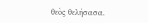θεὸς θελήσασα.